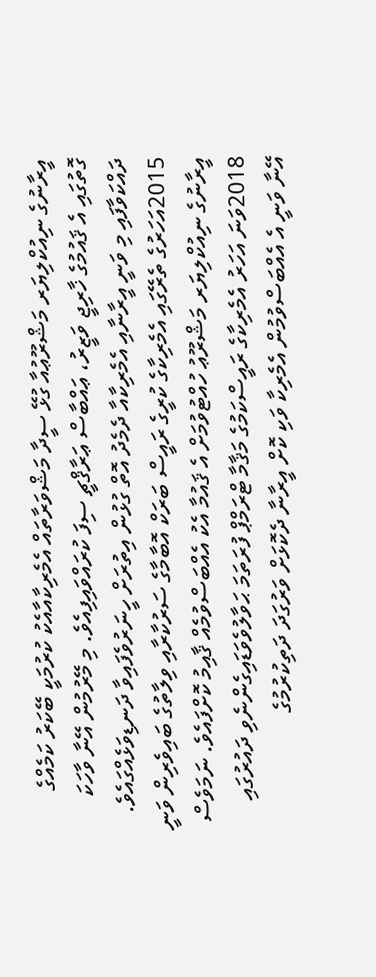އީރާނުގެ ނިއުކްލިޔަރ މަޝްރޫޢުއާ ގުޅޭ ސީދާ މަޝްވަރާތައް އެމެރިކާއާއެކު ކުރުމަކީ ބޭކަރު ކަމެއްގެ ގޮތުގައި އެ ޤައުމުގެ ޚާރިޖީ ވަޒީރު، ޢައްބާސް ޢަރާޤްޗީ ސިފަ ކުރައްވައިފިއެވެ. މި މޭރުމުން އޭނާ ވާހަކަ ދައްކަވާފައި މި ވަނީ އީރާނާއި އެމެރިކާއާ ދެމެދު އޮތް ގުޅުން އިތުރަށް ހީނަރުވެފައިވާ ދަނޑިވަޅެއްގައެވެ.
2015އަހަރުގެ ތެރޭގައި އެމެރިކާގެ ކުރީގެ ރައީސް ބަރަކް އޮބާމާގެ ސަރުކާރާއި ވިލާތުގެ ބައިވެރިން ވަނީ އީރާނުގެ ނިއުކްލިޔަރ މަޝްރޫޢު ހުއްޓުވުމަށް އެ ޤައުމާ އެކު އެއްބަސްވުމެއް ޤާއިމު ކޮށްފައެވެ. ނަމަވެސް 2018ވަނަ އަހަރު އެމެރިކާގެ ރައީސްކަމުގެ މަޤާމާ ޓްރަމްޕް ފުރަތަމަ ޙަވާލުވެވަޑައިގެންނެވި ދައުރުގައި އޭނާ ވަނީ އެ އެއްބަސްވުމުން އެމެރިކާ ވަކި ކޮށް އީރާނާ ދެކޮޅަށް ވަރުގަދަ ދަތިކުރުމުގެ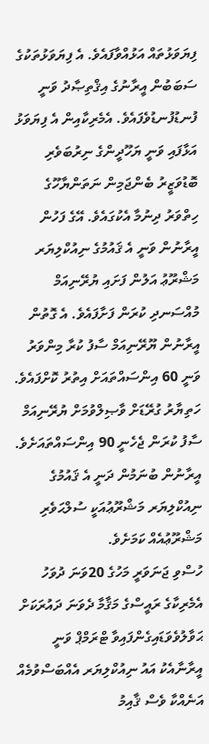ފިޔަވަޅުތައް އަޅުއްވާފައެވެ. އެ ފިޔަވަޅުތަކުގެ ސަބަބުން އީރާނުގެ އިޤްތިޞާދު ވަނީ ފުނޑުފުނޑުވެފައެވެ. އެމެރިކާއިން އެ ފިޔަވަޅު އަޅާފައި ވަނީ ޔަހޫދީންގެ ނިރުބަވެރި ބޮޑުވަޒީރު ބެންޖަމިން ނަތަންޔާހޫގެ ހިތްވަރު ދިނުމާ އެކުގައެވެ. އޭގެ ފަހުން އީރާނުން ވަނީ އެ ޤައުމުގެ ނިއުކްލިޔަރ މަޝްރޫޢު އަލުން ފަށައި ޔުރޭނިއަމް މުއްސަނދި ކުރަން ފަށާފައެވެ. އެ ގޮތުން އީރާނުން ޔޫރޭނިއަމް ސާފު ކުރާ މިންވަރު ވަނީ 60 އިންސައްތައަށް އިތުރު ކޮށްފައެވެ. ހަތިޔާރު ގުރޭޑަށް ވާޞިލްވުމަށް ޔުރޭނިއަމް ސާފު ކުރަން ޖެހެނީ 90 އިންސައްތައަށެވެ. އީރާނުން ބުނަމުން ދަނީ އެ ޤައުމުގެ ނިއުކްލިޔަރ މަޝްރޫޢުއަކީ ސުލްޙަވެރި މަޝްރޫޢުއެއް ކަމަށެވެ.
ހުސްވި ޖަނަވަރީ މަހުގެ 20ވަނަ ދުވަހު އެމެރިކާގެ ރައީސްގެ މަޤާމާ ދެވަނަ ދައުރަކަށް ޙަވާލުވެވަޑައިގެންފައިވާ ޓްރަމްޕް ވަނީ އީރާނާއެކު އައު ނިއުކްލިޔަރ އެއްބަސްވުމެއް އަނެއްކާ ވެސް ޤާއިމު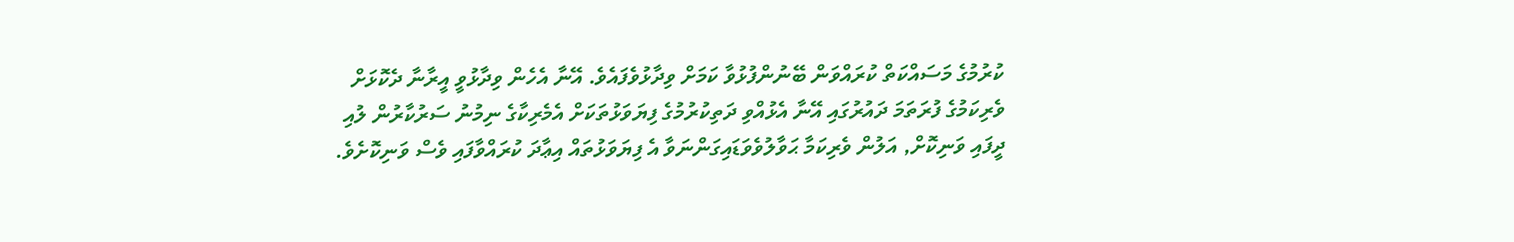ކުރުމުގެ މަސައްކަތް ކުރައްވަން ބޭނުންފުޅުވާ ކަމަށް ވިދާޅުވެފައެވެ. އޭނާ އެހެން ވިދާޅުވީ އީރާނާ ދެކޮޅަށް ވެރިކަމުގެ ފުރަތަމަ ދައުރުގައި އޭނާ އެޅުއްވި ދަތިކުރުމުގެ ފިޔަވަޅުތަކަށް އެމެރިކާގެ ނިމުނު ސަރުކާރުން ލުއި ދީފައި ވަނިކޮށް, އަލުން ވެރިކަމާ ޙަވާލުވެވަޑައިގަންނަވާ އެ ފިޔަވަޅުތައް އިޢާދަ ކުރައްވާފައި ވެސް ވަނިކޮށެވެ.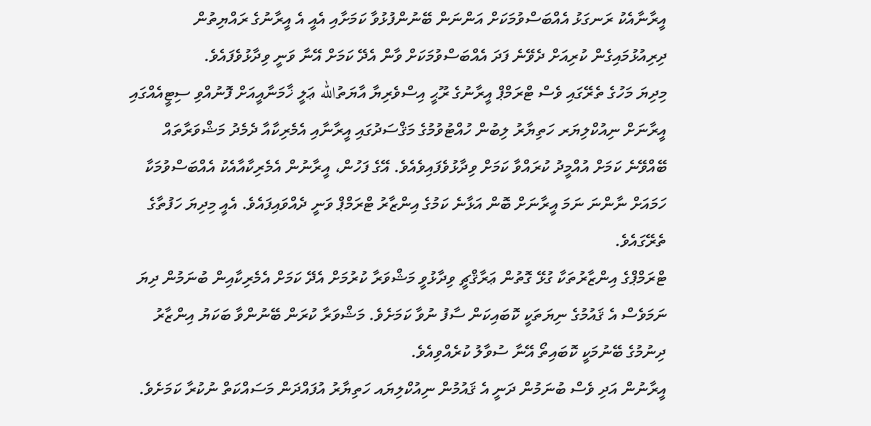އީރާނާއެކު ރަނގަޅު އެއްބަސްވުމަކަށް އަންނަން ބޭނުންފުޅުވާ ކަމަށާއި އެއީ އެ އީރާނުގެ ރައްޔިތުން ދިރިއުޅުމައިގެން ކުރިއަށް ދެވޭނެ ފަދަ އެއްބަސްވުމަކަށް ވާން އެދޭ ކަމަށް އޭނާ ވަނީ ވިދާޅުވެފައެވެ.
މިދިޔަ މަހުގެ ތެރޭގައި ވެސް ޓްރަމްޕް އީރާނުގެ ރޫޙީ އިސްވެރިޔާ އާޔަތުالله ޢަލީ ޚާމަނާއީއަށް ފޮނުއްވި ސިޓީއެއްގައި އީރާނަށް ނިއުކްލިޔަރ ހަތިޔާރު ލިބުން ހުއްޓުވުމުގެ މަޤްސަދުގައި އީރާނާއި އެމެރިކާއާ ދެމެދު މަޝްވަރާތައް ބޭއްވޭނެ ކަމަށް އުއްމީދު ކުރައްވާ ކަމަށް ވިދާޅުވެފައިވެއެވެ. އޭގެ ފަހުން، އީރާނުން އެމެރިކާއާއެކު އެއްބަސްވުމަކާ ހަމައަށް ނާންނަ ނަމަ އީރާނަށް ބޮން އަޅާނެ ކަމުގެ އިންޒާރު ޓްރަމްޕް ވަނީ ދެއްވައިފައެވެ. އެއީ މިދިޔަ ހަފުތާގެ ތެރޭގައެވެ.
ޓްރަމްޕްގެ އިންޒާރުތަކާ ގުޅޭ ގޮތުން ޢަރާޤްޗީ ވިދާޅުވީ މަޝްވަރާ ކުރުމަށް އެދޭ ކަމަށް އެމެރިކާއިން ބުނަމުން ދިޔަ ނަމަވެސް އެ ޤައުމުގެ ނިޔަތަކީ ކޮބައިކަން ސާފު ނުވާ ކަމަށެވެ. މަޝްވަރާ ކުރަން ބޭނުންވާ ބަކަޔު އިންޒާރު ދިނުމުގެ ބޭނުމަކީ ކޮބައިތޯ އޭނާ ސުވާލު ކުރެއްވިއެވެ.
އީރާނުން އަދި ވެސް ބުނަމުން ދަނީ އެ ޤައުމުން ނިއުކްލިޔައ ހަތިޔާރު އުފައްދަން މަސައްކަތް ނުކުރާ ކަމަށެވެ.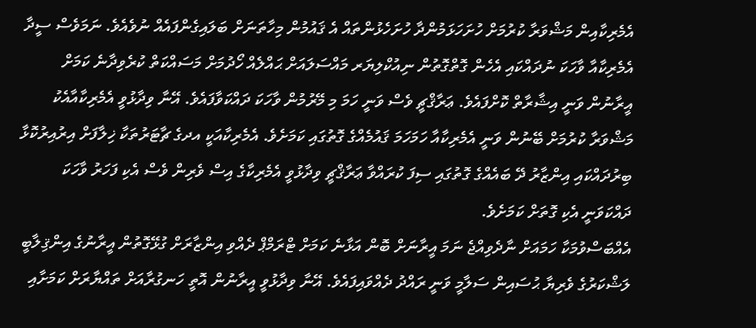އެމެރިކާއިން މަޝްވަރާ ކުރުމަށް ހުށަހަޅަމުންދާ ހުށަހެޅުންތައް އެ ޤައުމުން މިހާތަނަށް ބަލައިގެންފައެއް ނުވެއެވެ. ނަމަވެސް ސީދާ އެމެރިކާއާ ވާހަކަ ނުދައްކައި އެހެން ގޮތްގޮތުން ނިއުކްލިޔަރ މައްސަލައަށް ޙައްލެއް ހޯދުމަށް މަސައްކަތް ކުރެވިދާނެ ކަމަށް އީރާނުން ވަނީ އިޝާރާތް ކޮށްފައެވެ. ޢަރާޤްޗީ ވެސް ވަނީ ހަމަ މި މޭރުމުން ވާހަކަ ދައްކަވާފައެވެ. އޭނާ ވިދާޅުވީ އެމެރިކާއާއެކު މަޝްވަރާ ކުރުމަށް ބޭނުން ވަނީ އެމެރިކާއާ ހަމަހަމަ ޤައުމެއްގެ ގޮތުގައި ކަމަށެވެ. އެމެރިކާއަކީ އދގެ ޗާޓަރުތަކާ ޚިލާފަށް އިރުއިރުކޮޅާ ބިރުދައްކައި އިންޒާރު ދޭ ބައެއްގެ ގޮތުގައި ސިފަ ކުރައްވާ ޢަރާޤްޗީ ވިދާޅުވީ އެމެރިކާގެ އިސް ވެރިން ވެސް އެކި ފަހަރު ވާހަކަ ދައްކަވަނީ އެކި ގޮތަށް ކަމަށެވެ.
އެއްބަސްވުމަކާ ހަމައަށް ނާދެވިއްޖެ ނަމަ އީރާނަށް ބޮން އަޅާނެ ކަމަށް ޓްރަމްޕް ދެއްވި އިންޒާރަށް ގުޅޭގޮތުން އީރާނުގެ އިންޤިލާބީ ލަޝްކަރުގެ ވެރިޔާ ޙުސައިން ސަލާމީ ވަނީ ރައްދު ދެއްވައިފައެވެ. އޭނާ ވިދާޅުވީ އީރާނުން އޮތީ ހަނގުރާއަށް ތައްޔާރަށް ކަމަށާއި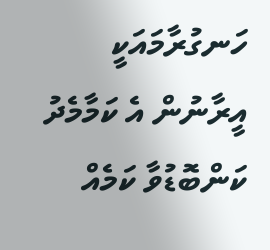ހަނގުރާމައަކީ އީރާނުން އެ ކަމާމެދު ކަންބޮޑުވާ ކަމެއް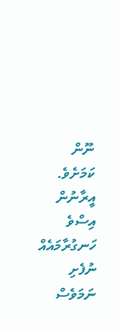ނޫން ކަމަށެވެ. އީރާނުން އިސްވެ ހަނގުރާމައެއް ނުފެށި ނަމަވެސް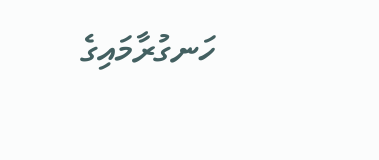ހަނގުރާމައިގެ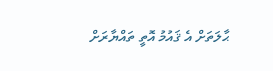ޙާލަތަށް އެ ޤައުމު އޮތީ ތައްޔާރަށް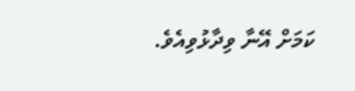ކަމަށް އޭނާ ވިދާޅުވިއެވެ.